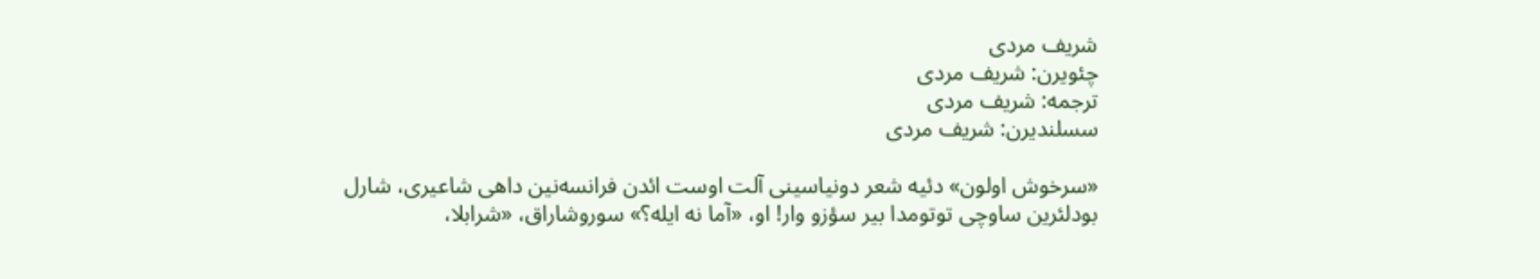شریف مردی
چئویرن: شریف مردی
ترجمه: شریف مردی
سسلندیرن: شریف مردی

«سرخوش اولون» دئیه شعر دونیاسینی آلت اوست ائدن فرانسه‌نین داهی شاعیری، شارل بودلئرین ساوچی توتومدا بیر سؤزو وار! او، «آما نه ایله؟» سوروشاراق، «شرابلا،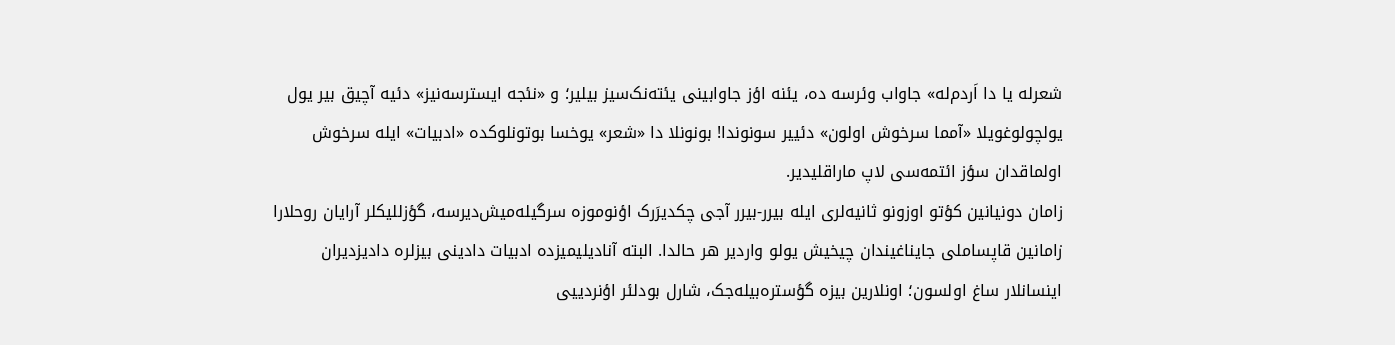شعرله یا دا اَردم‌له» جاواب وئرسه ده، یئنه اؤز جاوابینی یئته‌نک‌سیز بیلیر؛ و «نئجه ایسترسه‌نیز» دئیه آچیق بیر یول یولچولوغویلا «آمما سرخوش اولون» دئییر سونوندا! بونونلا دا «شعر» یوخسا بوتونلوکده «ادبیات» ایله سرخوش اولماقدان سؤز ائتمه‌سی لاپ ماراقلیدیر.
زامان دونیانین کؤتو اوزونو ثانیه‌لری ایله بیرر-بیرر آجی چکدیرَرک اؤنوموزه سرگیله‌میش‌دیرسه، گؤزللیکلر آرایان روحلارا زامانین قاپساملی جایناغیندان چیخیش یولو واردیر هر حالدا. البته آنادیلیمیزده ادبیات دادینی بیزلره دادیزدیران اینسانلار ساغ اولسون؛ اونلارین بیزه گؤستره‌بیله‌جک، شارل بودلئر اؤنردییی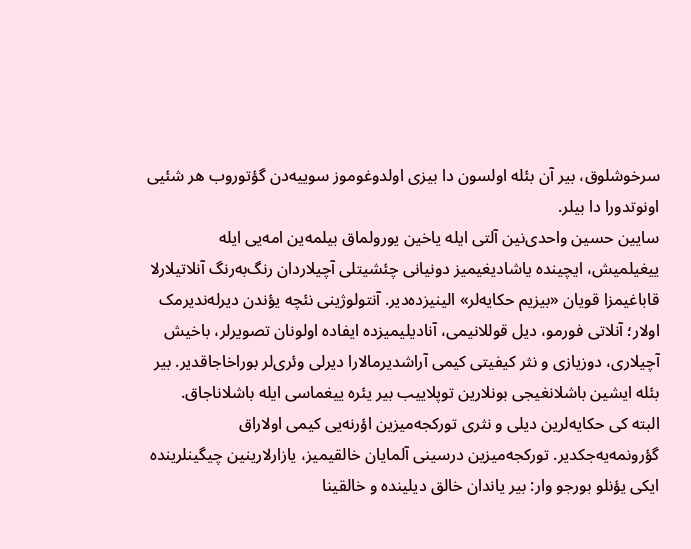سرخوشلوق، بیر آن بئله اولسون دا بیزی اولدوغوموز سوییه‌دن گؤتوروب هر شئیی اونوتدورا دا بیلر.
سایین حسین واحدی‌نین آلتی ایله یاخین یورولماق بیلمه‌ین امه‌یی ایله ییغیلمیش، ایچینده یاشادیغیمیز دونیانی چئشیتلی آچیلاردان رنگ‌به‌رنگ آنلاتیلارلا قاباغیمزا قویان «بیزیم حکایه‌لر» الینیزده‌دیر. آنتولوژینی نئچه یؤندن دیرله‌ندیرمک اولار؛ آنلاتی فورمو، دیل قوللانیمی، آنادیلیمیزده ایفاده اولونان تصویرلر، باخیش آچیلاری، دوزیازی و نثر کیفیتی کیمی آراشدیرمالارا دیرلی وئری‌لر بوراخاجاقدیر. بیر بئله ایشین باشلانغیجی بونلارین توپلاییب بیر یئره ییغماسی ایله باشلاناجاق.
البته کی حکایه‌لرین دیلی و نثری تورکجه‌میزین اؤرنه‌یی کیمی اولاراق گؤرونمه‌یه‌جکدیر. تورکجه‌میزین درسینی آلمایان خالقیمیز، یازارلارینین چیگینلرینده ایکی یؤنلو بورجو وار: بیر یاندان خالق دیلینده و خالقینا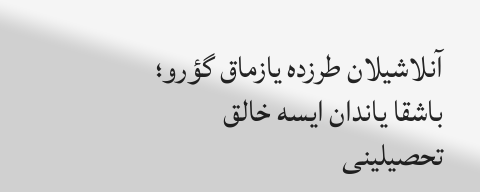آنلاشیلان طرزده یازماق گؤرو؛ باشقا یاندان ایسه خالق تحصیلینی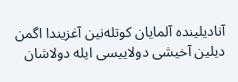آنادیلینده آلمایان کوتله‌نین آغزیندا اگمن دیلین آخیشی دولاییسی ایله دولاشان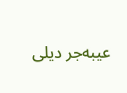عیبه‌جر دیلی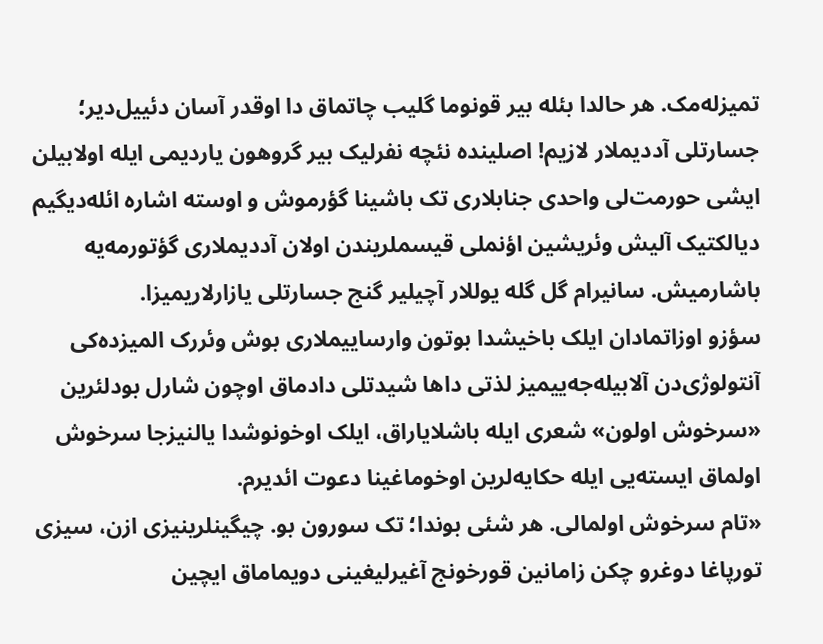تمیزله‌مک. هر حالدا بئله بیر قونوما گلیب چاتماق دا اوقدر آسان دئییل‌دیر؛ جسارتلی آددیملار لازیم! اصلینده نئچه نفرلیک بیر گروهون یاردیمی ایله اولابیلن ایشی حورمت‌لی واحدی جنابلاری تک باشینا گؤرموش و اوسته اشاره ائله‌دیگیم دیالکتیک آلیش وئریشین اؤنملی قیسملریندن اولان آددیملاری گؤتورمه‌یه باشارمیش. سانیرام گل گله یوللار آچیلیر گنج جسارتلی یازارلاریمیزا.
سؤزو اوزاتمادان ایلک باخیشدا بوتون وارساییملاری بوش وئررک المیزده‌کی آنتولوژی‌دن آلابیله‌جه‌ییمیز لذتی داها شیدتلی دادماق اوچون شارل بودلئرین «سرخوش اولون» شعری ایله باشلایاراق، ایلک اوخونوشدا یالنیزجا سرخوش اولماق ایسته‌یی ایله حکایه‌لرین اوخوماغینا دعوت ائدیرم.
«تام سرخوش اولمالی. هر شئی بوندا؛ تک سورون بو. چیگینلرینیزی ازن، سیزی تورپاغا دوغرو چکن زامانین قورخونج آغیرلیغینی دویماماق ایچین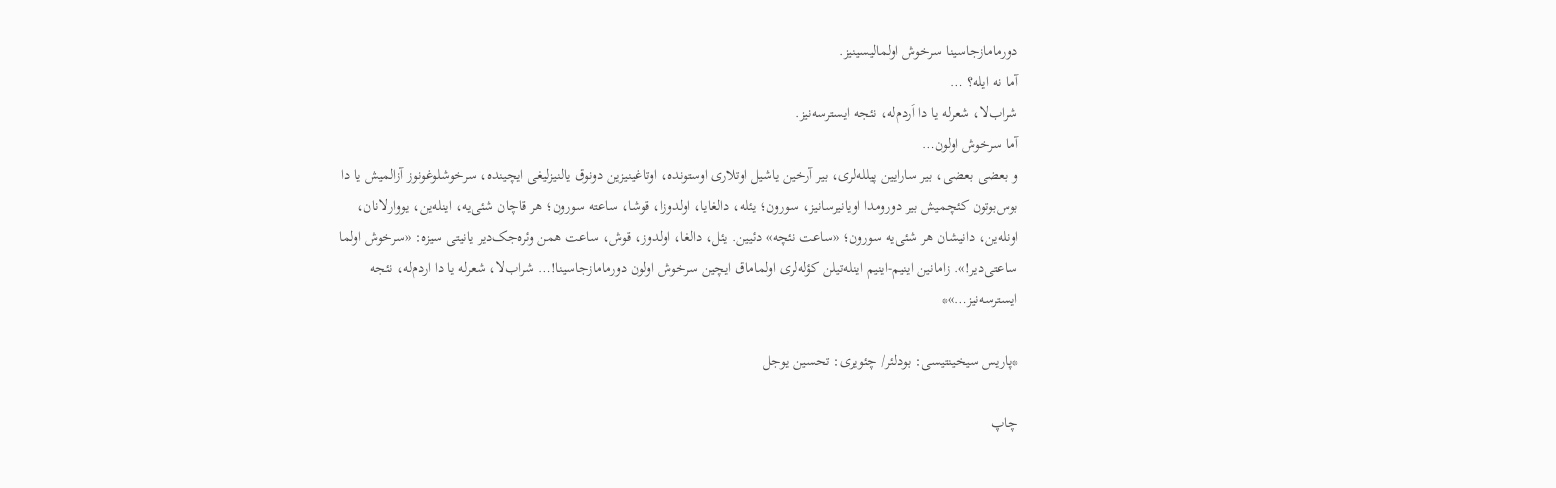دورمامازجاسینا سرخوش اولمالیسینیز.
آما نه ایله؟ …
شراب‌لا، شعرله یا دا اَردم‌له، نئجه ایسترسه‌نیز.
آما سرخوش اولون…
و بعضی بعضی، بیر سارایین پیلله‌لری، بیر آرخین یاشیل اوتلاری اوستونده، اوتاغینیزین دونوق یالنیزلیغی ایچینده، سرخوشلوغونوز آزالمیش یا دا بوس‌بوتون کئچمیش بیر دورومدا اویانیرسانیز، سورون؛ یئله، دالغایا، اولدوزا، قوشا، ساعته سورون؛ هر قاچان شئی‌یه، اینله‌ین، یووارلانان، اونله‌ین، دانیشان هر شئی‌یه سورون؛ «ساعت نئچه» دئیین. یئل، دالغا، اولدوز، قوش، ساعت همن وئره‌جک‌دیر یانیتی سیزه: «سرخوش اولما ساعتی‌دیر!». زامانین اینیم-اینیم اینله‌تیلن کؤله‌لری اولماماق ایچین سرخوش اولون دورمامازجاسینا!… شراب‌لا، شعرله یا دا اردم‌له، نئجه ایسترسه‌نیز…»*

*پاریس سیخینتیسی: بودلئر/ چئویری: تحسین یوجل

چاپ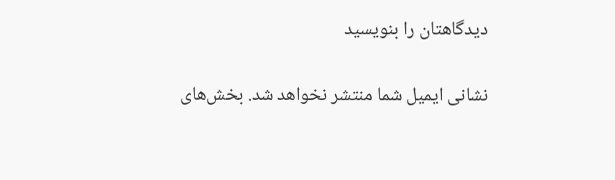دیدگاهتان را بنویسید

نشانی ایمیل شما منتشر نخواهد شد. بخش‌های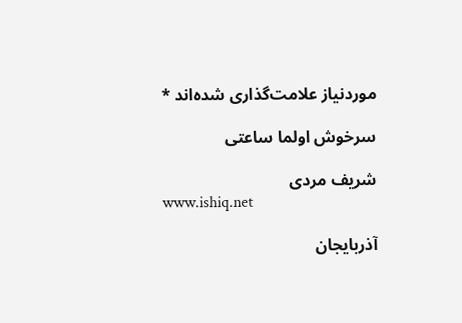موردنیاز علامت‌گذاری شده‌اند *

سرخوش اولما ساعتی

شریف مردی
www.ishiq.net

آذربایجان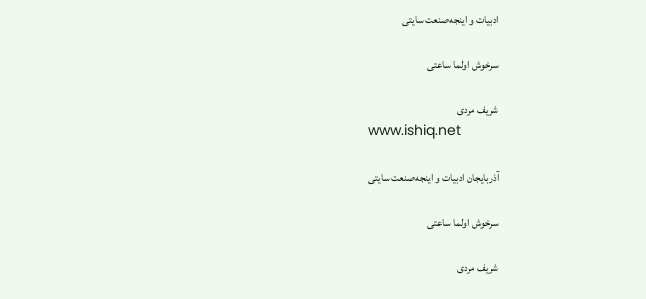ادبیات و اینجه‌صنعت سایتی

سرخوش اولما ساعتی

شریف مردی
www.ishiq.net

آذربایجان ادبیات و اینجه‌صنعت سایتی

سرخوش اولما ساعتی

شریف مردی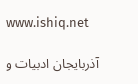www.ishiq.net

آذربایجان ادبیات و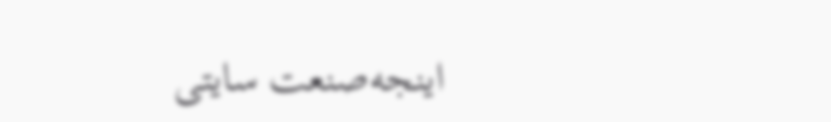اینجه‌صنعت سایتی